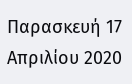Παρασκευή 17 Απριλίου 2020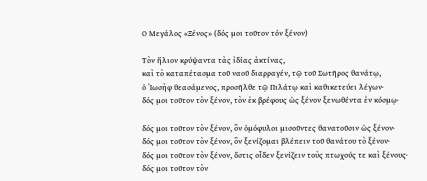Ο Μεγάλος «Ξένος» (δός μοι τοῦτον τόν ξένον)

Τὸν ἥλιον κρύψαντα τὰς ἰδίας ἀκτίνας,
καὶ τὸ καταπέτασμα τοῦ ναοῦ διαρραγέν, τῷ τοῦ Σωτῆρος θανάτῳ,
ὁ Ἰωσὴφ θεασάμενος, προσῆλθε τῷ Πιλάτῳ καὶ καθικετεύει λέγων·
δός μοι τοῦτον τὸν ξένον, τὸν ἐκ βρέφους ὡς ξένον ξενωθέντα ἐν κόσμῳ·

δός μοι τοῦτον τὸν ξένον, ὃν ὁμόφυλοι μισοῦντες θανατοῦσιν ὡς ξένον·
δός μοι τοῦτον τὸν ξένον, ὃν ξενίζομαι βλέπειν τοῦ θανάτου τὸ ξένον·
δός μοι τοῦτον τὸν ξένον, ὅστις οἶδεν ξενίζειν τοὺς πτωχούς τε καὶ ξένους·
δός μοι τοῦτον τὸν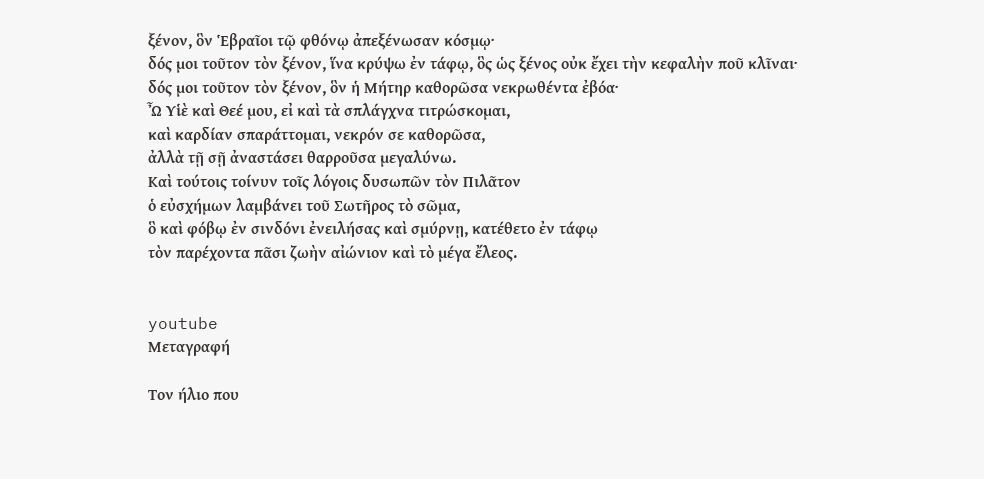ξένον, ὃν Ἑβραῖοι τῷ φθόνῳ ἀπεξένωσαν κόσμῳ·
δός μοι τοῦτον τὸν ξένον, ἵνα κρύψω ἐν τάφῳ, ὃς ὡς ξένος οὐκ ἔχει τὴν κεφαλὴν ποῦ κλῖναι·
δός μοι τοῦτον τὸν ξένον, ὃν ἡ Μήτηρ καθορῶσα νεκρωθέντα ἐβόα·
Ὦ Υἱὲ καὶ Θεέ μου, εἰ καὶ τὰ σπλάγχνα τιτρώσκομαι,
καὶ καρδίαν σπαράττομαι, νεκρόν σε καθορῶσα,
ἀλλὰ τῇ σῇ ἀναστάσει θαρροῦσα μεγαλύνω.
Καὶ τούτοις τοίνυν τοῖς λόγοις δυσωπῶν τὸν Πιλᾶτον
ὁ εὐσχήμων λαμβάνει τοῦ Σωτῆρος τὸ σῶμα,
ὃ καὶ φόβῳ ἐν σινδόνι ἐνειλήσας καὶ σμύρνῃ, κατέθετο ἐν τάφῳ
τὸν παρέχοντα πᾶσι ζωὴν αἰώνιον καὶ τὸ μέγα ἔλεος.


youtube
Μεταγραφή

Τον ήλιο που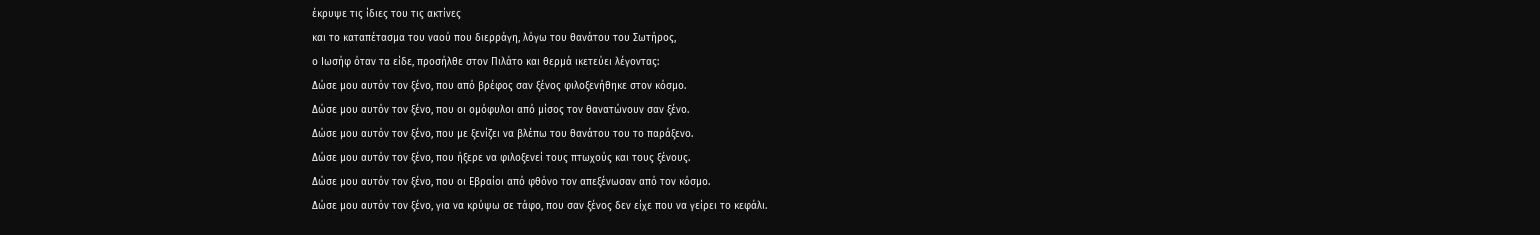έκρυψε τις ίδιες του τις ακτίνες
και το καταπέτασμα του ναού που διερράγη, λόγω του θανάτου του Σωτήρος,
ο Ιωσήφ όταν τα είδε, προσήλθε στον Πιλάτο και θερμά ικετεύει λέγοντας:
Δώσε μου αυτόν τον ξένο, που από βρέφος σαν ξένος φιλοξενήθηκε στον κόσμο.
Δώσε μου αυτόν τον ξένο, που οι ομόφυλοι από μίσος τον θανατώνουν σαν ξένο.
Δώσε μου αυτόν τον ξένο, που με ξενίζει να βλέπω του θανάτου του το παράξενο.
Δώσε μου αυτόν τον ξένο, που ήξερε να φιλοξενεί τους πτωχούς και τους ξένους.
Δώσε μου αυτόν τον ξένο, που οι Εβραίοι από φθόνο τον απεξένωσαν από τον κόσμο.
Δώσε μου αυτόν τον ξένο, για να κρύψω σε τάφο, που σαν ξένος δεν είχε που να γείρει το κεφάλι.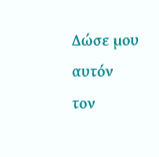Δώσε μου αυτόν τον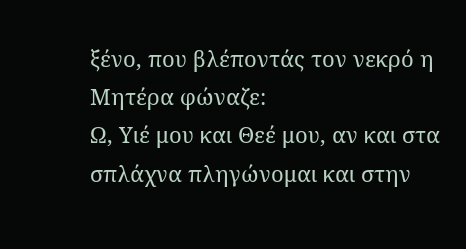ξένο, που βλέποντάς τον νεκρό η Μητέρα φώναζε:
Ω, Υιέ μου και Θεέ μου, αν και στα σπλάχνα πληγώνομαι και στην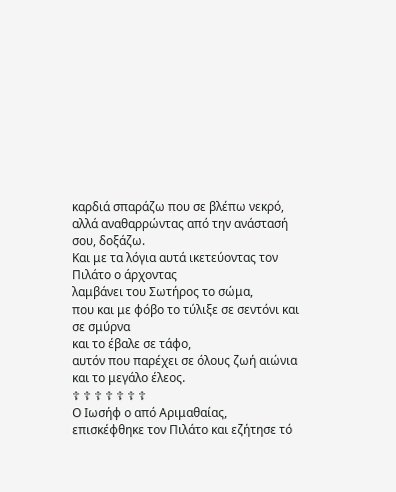καρδιά σπαράζω που σε βλέπω νεκρό,
αλλά αναθαρρώντας από την ανάστασή σου, δοξάζω.
Και με τα λόγια αυτά ικετεύοντας τον Πιλάτο ο άρχοντας
λαμβάνει του Σωτήρος το σώμα,
που και με φόβο το τύλιξε σε σεντόνι και σε σμύρνα
και το έβαλε σε τάφο,
αυτόν που παρέχει σε όλους ζωή αιώνια και το μεγάλο έλεος.
☦ ☦ ☦ ☦ ☦ ☦ ☦
Ο Ιωσήφ ο από Αριμαθαίας, επισκέφθηκε τον Πιλάτο και εζήτησε τό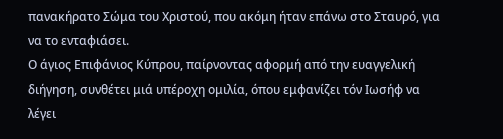πανακήρατο Σώμα του Χριστού, που ακόμη ήταν επάνω στο Σταυρό, για να το ενταφιάσει.
Ο άγιος Επιφάνιος Κύπρου, παίρνοντας αφορμή από την ευαγγελική διήγηση, συνθέτει μιά υπέροχη ομιλία, όπου εμφανίζει τόν Ιωσήφ να λέγει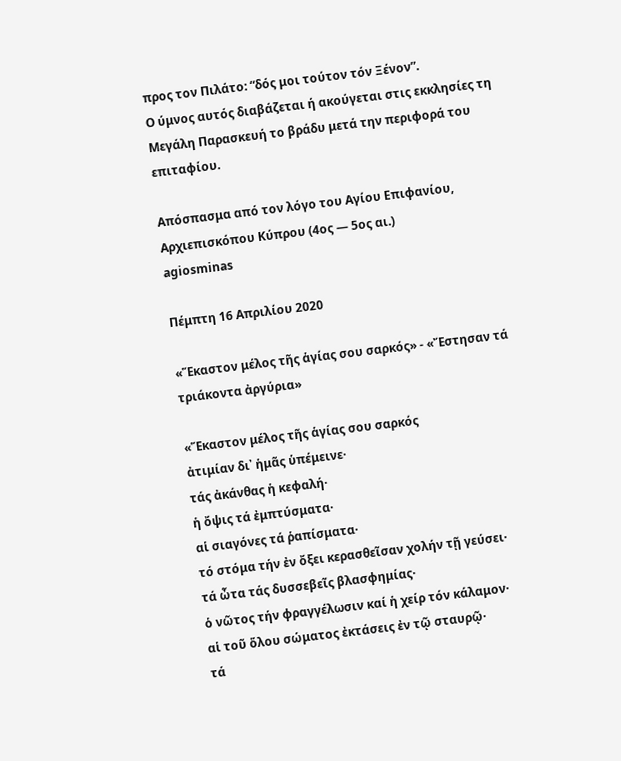προς τον Πιλάτο: “δός μοι τούτον τόν Ξένον”.
Ο ύμνος αυτός διαβάζεται ή ακούγεται στις εκκλησίες τη Μεγάλη Παρασκευή το βράδυ μετά την περιφορά του επιταφίου.

Απόσπασμα από τον λόγο του Αγίου Επιφανίου, Αρχιεπισκόπου Κύπρου (4ος — 5ος αι.)
agiosminas

Πέμπτη 16 Απριλίου 2020

«Ἕκαστον μέλος τῆς ἁγίας σου σαρκός» - «Ἔστησαν τά τριάκοντα ἀργύρια»

«Ἕκαστον μέλος τῆς ἁγίας σου σαρκός
ἀτιμίαν δι᾽ ἡμᾶς ὑπέμεινε·
τάς ἀκάνθας ἡ κεφαλή·
ἡ ὄψις τά ἐμπτύσματα·
αἱ σιαγόνες τά ῥαπίσματα·
τό στόμα τήν ἐν ὄξει κερασθεῖσαν χολήν τῇ γεύσει·
τά ὦτα τάς δυσσεβεῖς βλασφημίας·
ὁ νῶτος τήν φραγγέλωσιν καί ἡ χείρ τόν κάλαμον·
αἱ τοῦ ὅλου σώματος ἐκτάσεις ἐν τῷ σταυρῷ·
τά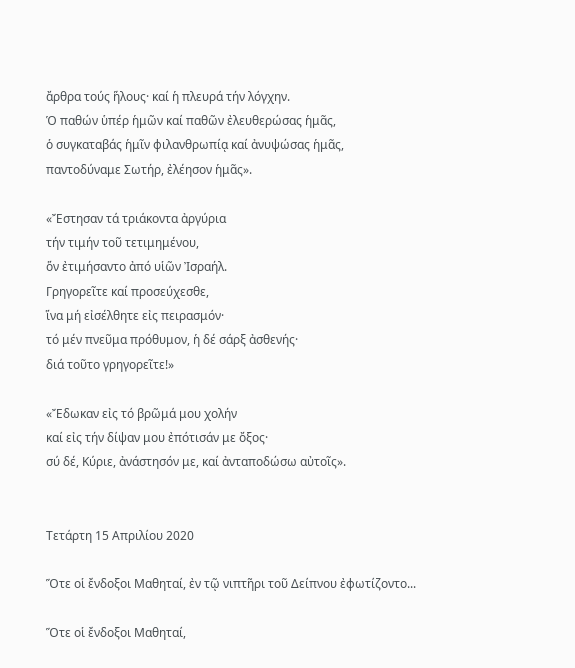ἄρθρα τούς ἥλους· καί ἡ πλευρά τήν λόγχην.
Ὁ παθών ὑπέρ ἡμῶν καί παθῶν ἐλευθερώσας ἡμᾶς,
ὁ συγκαταβάς ἡμῖν φιλανθρωπίᾳ καί ἀνυψώσας ἡμᾶς,
παντοδύναμε Σωτήρ, ἐλέησον ἡμᾶς».

«Ἔστησαν τά τριάκοντα ἀργύρια
τήν τιμήν τοῦ τετιμημένου,
ὅν ἐτιμήσαντο ἀπό υἱῶν Ἰσραήλ.
Γρηγορεῖτε καί προσεύχεσθε,
ἵνα μή εἰσέλθητε εἰς πειρασμόν·
τό μέν πνεῦμα πρόθυμον, ἡ δέ σάρξ ἀσθενής·
διά τοῦτο γρηγορεῖτε!»

«Ἔδωκαν εἰς τό βρῶμά μου χολήν
καί εἰς τήν δίψαν μου ἐπότισάν με ὄξος·
σύ δέ, Κύριε, ἀνάστησόν με, καί ἀνταποδώσω αὐτοῖς».


Τετάρτη 15 Απριλίου 2020

Ὅτε οἱ ἔνδοξοι Μαθηταί, ἐν τῷ νιπτῆρι τοῦ Δείπνου ἐφωτίζοντο...

Ὅτε οἱ ἔνδοξοι Μαθηταί,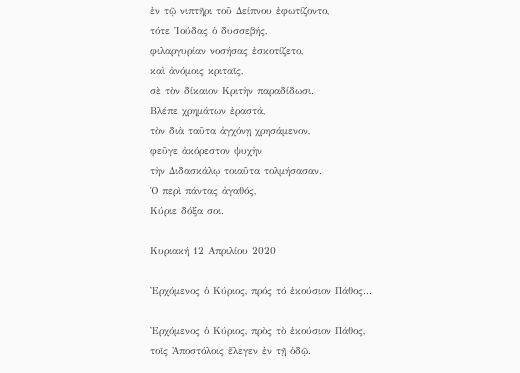ἐν τῷ νιπτῆρι τοῦ Δείπνου ἐφωτίζοντο,
τότε Ἰούδας ὁ δυσσεβής,
φιλαργυρίαν νοσήσας ἐσκοτίζετο,
καὶ ἀνόμοις κριταῖς,
σὲ τὸν δίκαιον Κριτὴν παραδίδωσι.
Βλέπε χρημάτων ἐραστά,
τὸν διὰ ταῦτα ἀγχόνῃ χρησάμενον,
φεῦγε ἀκόρεστον ψυχὴν
τὴν Διδασκάλῳ τοιαῦτα τολμήσασαν.
Ὁ περὶ πάντας ἀγαθός,
Κύριε δόξα σοι.

Κυριακή 12 Απριλίου 2020

Ἐρχόμενος ὁ Κύριος, πρός τό ἑκούσιον Πάθος...

Ἐρχόμενος ὁ Κύριος, πρὸς τὸ ἑκούσιον Πάθος,
τοῖς Ἀποστόλοις ἔλεγεν ἐν τῇ ὁδῷ.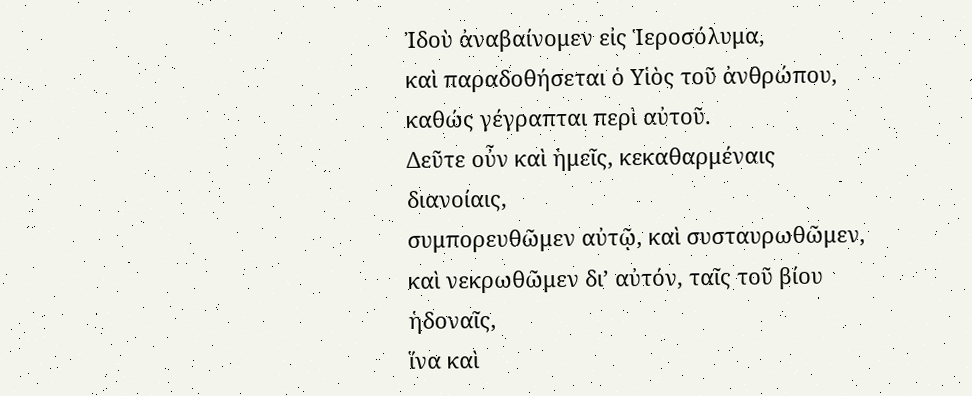Ἰδοὺ ἀναβαίνομεν εἰς Ἱεροσόλυμα,
καὶ παραδοθήσεται ὁ Υἱὸς τοῦ ἀνθρώπου,
καθώς γέγραπται περὶ αὐτοῦ.
Δεῦτε οὖν καὶ ἡμεῖς, κεκαθαρμέναις διανοίαις,
συμπορευθῶμεν αὐτῷ, καὶ συσταυρωθῶμεν,
καὶ νεκρωθῶμεν δι’ αὐτόν, ταῖς τοῦ βίου ἡδοναῖς,
ἵνα καὶ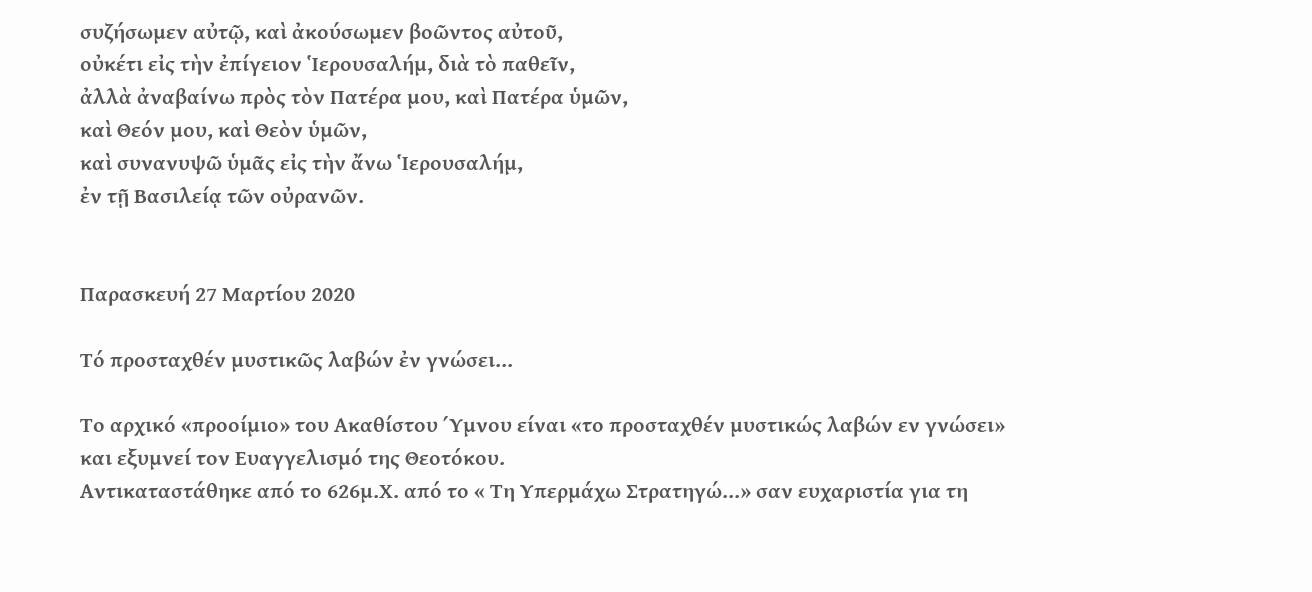συζήσωμεν αὐτῷ, καὶ ἀκούσωμεν βοῶντος αὐτοῦ,
οὐκέτι εἰς τὴν ἐπίγειον Ἱερουσαλήμ, διὰ τὸ παθεῖν,
ἀλλὰ ἀναβαίνω πρὸς τὸν Πατέρα μου, καὶ Πατέρα ὑμῶν,
καὶ Θεόν μου, καὶ Θεὸν ὑμῶν,
καὶ συνανυψῶ ὑμᾶς εἰς τὴν ἄνω Ἱερουσαλήμ,
ἐν τῇ Βασιλείᾳ τῶν οὐρανῶν.


Παρασκευή 27 Μαρτίου 2020

Τό προσταχθέν μυστικῶς λαβών ἐν γνώσει...

Το αρχικό «προοίμιο» του Ακαθίστου Ύμνου είναι «το προσταχθέν μυστικώς λαβών εν γνώσει» και εξυμνεί τον Ευαγγελισμό της Θεοτόκου.
Αντικαταστάθηκε από το 626μ.Χ. από το « Τη Υπερμάχω Στρατηγώ...» σαν ευχαριστία για τη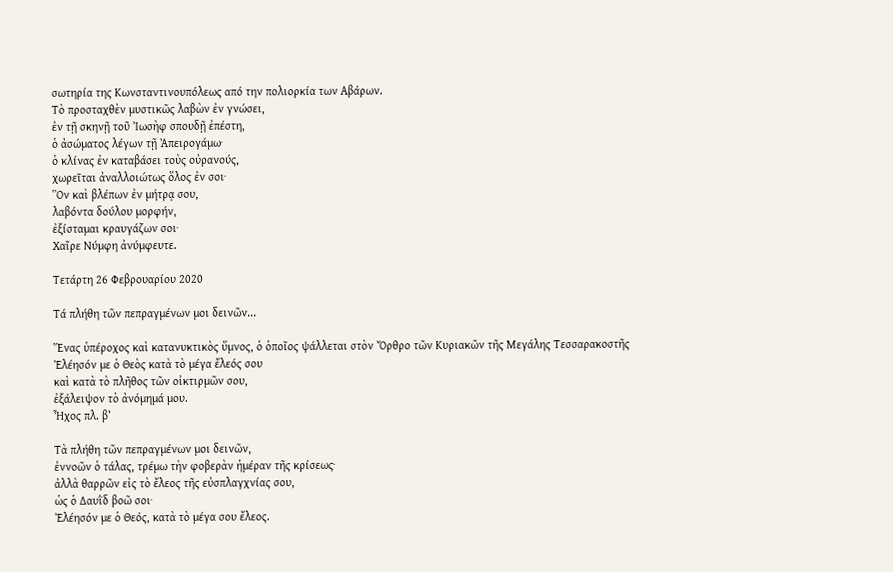σωτηρία της Κωνσταντινουπόλεως από την πολιορκία των Αβάρων.
Τὸ προσταχθὲν μυστικῶς λαβὼν ἐν γνώσει,
ἐν τῇ σκηνῇ τοῦ Ἰωσὴφ σπουδῇ ἐπέστη,
ὁ ἀσώματος λέγων τῇ Ἀπειρογάμω·
ὁ κλίνας ἐν καταβάσει τοὺς οὐρανούς,
χωρεῑται ἀναλλοιώτως ὅλος ἐν σοι·
Ὃν καὶ βλέπων ἐν μήτρᾳ σου,
λαβόντα δούλου μορφήν,
ἐξίσταμαι κραυγάζων σοι·
Χαῖρε Νύμφη ἀνύμφευτε.

Τετάρτη 26 Φεβρουαρίου 2020

Τά πλήθη τῶν πεπραγμένων μοι δεινῶν...

Ἕνας ὑπέροχος καὶ κατανυκτικὸς ὕμνος, ὁ ὁποῖος ψάλλεται στὸν Ὄρθρο τῶν Κυριακῶν τῆς Μεγάλης Τεσσαρακοστῆς
Ἐλέησόν με ὁ Θεὸς κατὰ τὸ μέγα ἔλεός σου
καὶ κατὰ τὸ πλῆθος τῶν οἰκτιρμῶν σου,
ἐξάλειψον τὸ ἀνόμημά μου.
Ἦχος πλ. β’

Τὰ πλήθη τῶν πεπραγμένων μοι δεινῶν,
ἐννοῶν ὁ τάλας, τρέμω τὴν φοβερὰν ἡμέραν τῆς κρίσεως·
ἀλλὰ θαρρῶν εἰς τὸ ἔλεος τῆς εὐσπλαγχνίας σου,
ὡς ὁ Δαυῒδ βοῶ σοι·
Ἐλέησόν με ὁ Θεός, κατὰ τὸ μέγα σου ἔλεος.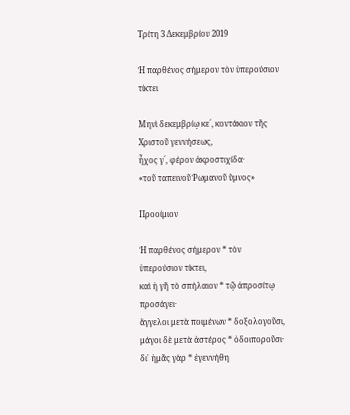Τρίτη 3 Δεκεμβρίου 2019

Ἡ παρθένος σήμερον τὸν ὑπερούσιον τίκτει

Μηνὶ δεκεμβρίῳ κε´, κοντάκιον τῆς Χριστοῦ γεννήσεως,
ἦχος γ´, φέρον ἀκροστιχίδα·
«τοῦ ταπεινοῦ Ῥωμανοῦ ὕμνος»

Προοίμιον

Ἡ παρθένος σήμερον * τὸν ὑπερούσιον τίκτει,
καὶ ἡ γῆ τὸ σπήλαιον * τῷ ἀπροσίτῳ προσάγει·
ἄγγελοι μετὰ ποιμένων * δοξολογοῦσι,
μάγοι δὲ μετὰ ἀστέρος * ὁδοιποροῦσι·
δι᾿ ἡμᾶς γὰρ * ἐγεννήθη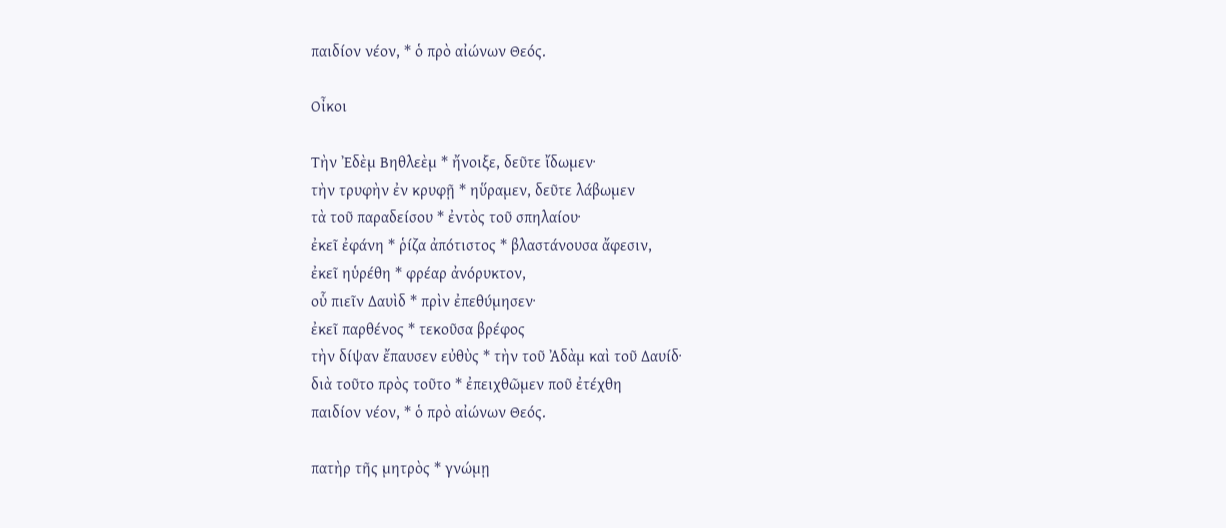παιδίον νέον, * ὁ πρὸ αἰώνων Θεός.

Οἶκοι

Τὴν Ἐδὲμ Βηθλεὲμ * ἤνοιξε, δεῦτε ἴδωμεν·
τὴν τρυφὴν ἐν κρυφῇ * ηὕραμεν, δεῦτε λάβωμεν
τὰ τοῦ παραδείσου * ἐντὸς τοῦ σπηλαίου·
ἐκεῖ ἐφάνη * ῥίζα ἀπότιστος * βλαστάνουσα ἄφεσιν,
ἐκεῖ ηὑρέθη * φρέαρ ἀνόρυκτον,
οὗ πιεῖν Δαυὶδ * πρὶν ἐπεθύμησεν·
ἐκεῖ παρθένος * τεκοῦσα βρέφος
τὴν δίψαν ἔπαυσεν εὐθὺς * τὴν τοῦ Ἀδὰμ καὶ τοῦ Δαυίδ·
διὰ τοῦτο πρὸς τοῦτο * ἐπειχθῶμεν ποῦ ἐτέχθη
παιδίον νέον, * ὁ πρὸ αἰώνων Θεός.

πατὴρ τῆς μητρὸς * γνώμῃ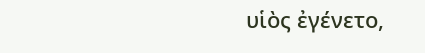υἱὸς ἐγένετο,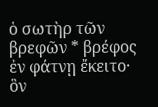ὁ σωτὴρ τῶν βρεφῶν * βρέφος ἐν φάτνῃ ἔκειτο·
ὃν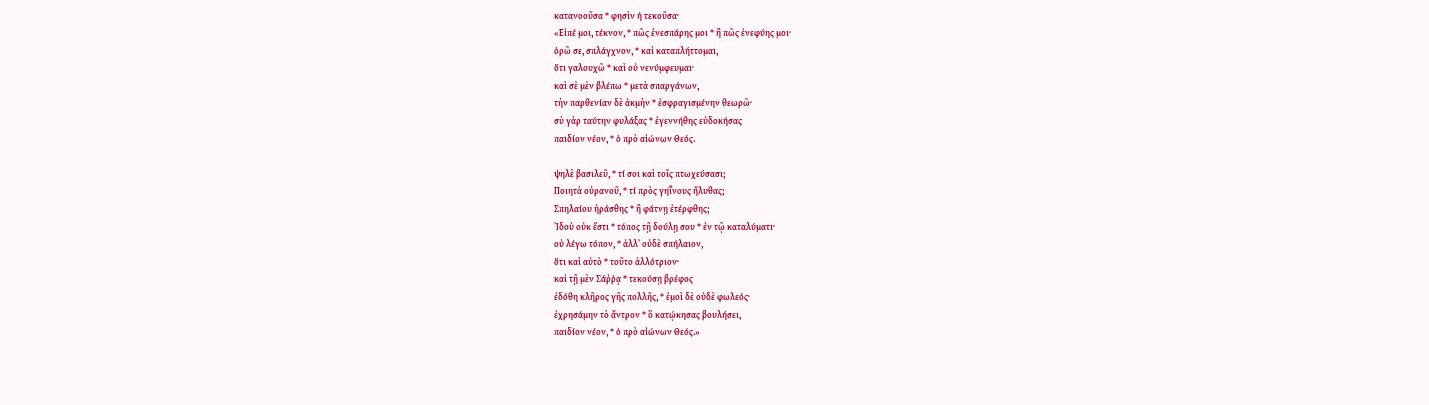κατανοοῦσα * φησὶν ἡ τεκοῦσα·
«Εἰπέ μοι, τέκνον, * πῶς ἐνεσπάρης μοι * ἢ πῶς ἐνεφύης μοι·
ὁρῶ σε, σπλάγχνον, * καὶ καταπλήττομαι,
ὅτι γαλουχῶ * καὶ οὐ νενύμφευμαι·
καὶ σὲ μὲν βλέπω * μετὰ σπαργάνων,
τὴν παρθενίαν δὲ ἀκμὴν * ἐσφραγισμένην θεωρῶ·
σὺ γὰρ ταύτην φυλάξας * ἐγεννήθης εὐδοκήσας
παιδίον νέον, * ὁ πρὸ αἰώνων Θεός.

ψηλὲ βασιλεῦ, * τί σοι καὶ τοῖς πτωχεύσασι;
Ποιητὰ οὐρανοῦ, * τί πρὸς γηΐνους ἤλυθας;
Σπηλαίου ἠράσθης * ἢ φάτνῃ ἐτέρφθης;
Ἰδοὺ οὐκ ἔστι * τόπος τῇ δούλῃ σου * ἐν τῷ καταλύματι·
οὐ λέγω τόπον, * ἀλλ᾿ οὐδὲ σπήλαιον,
ὅτι καὶ αὐτὸ * τοῦτο ἀλλότριον·
καὶ τῇ μὲν Σάῤῥᾳ * τεκούσῃ βρέφος
ἐδόθη κλῆρος γῆς πολλῆς, * ἐμοὶ δὲ οὐδὲ φωλεός·
ἐχρησάμην τὸ ἄντρον * ὃ κατῴκησας βουλήσει,
παιδίον νέον, * ὁ πρὸ αἰώνων Θεός.»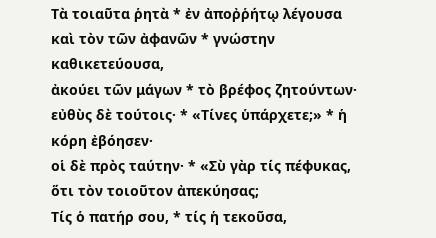Τὰ τοιαῦτα ῥητὰ * ἐν ἀποῤῥήτῳ λέγουσα
καὶ τὸν τῶν ἀφανῶν * γνώστην καθικετεύουσα,
ἀκούει τῶν μάγων * τὸ βρέφος ζητούντων·
εὐθὺς δὲ τούτοις· * «Τίνες ὑπάρχετε;» * ἡ κόρη ἐβόησεν·
οἱ δὲ πρὸς ταύτην· * «Σὺ γὰρ τίς πέφυκας,
ὅτι τὸν τοιοῦτον ἀπεκύησας;
Τίς ὁ πατήρ σου, * τίς ἡ τεκοῦσα,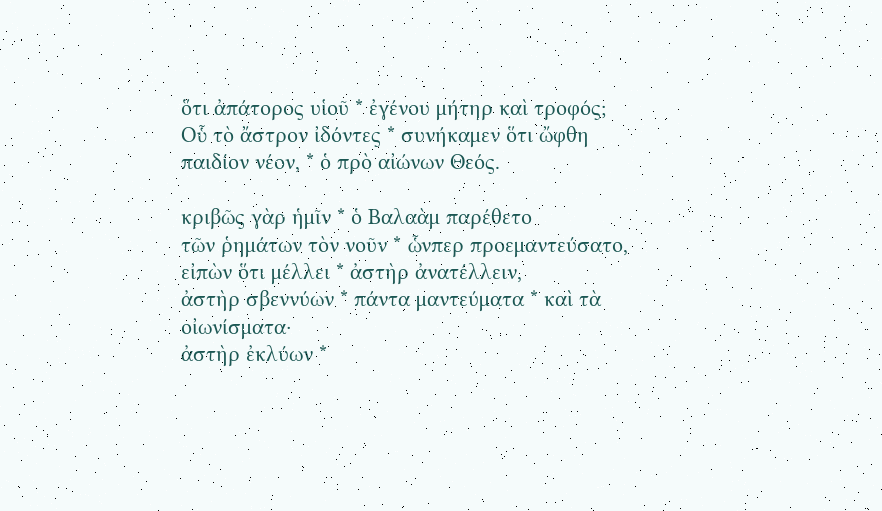ὅτι ἀπάτορος υἱοῦ * ἐγένου μήτηρ καὶ τροφός;
Οὗ τὸ ἄστρον ἰδόντες * συνήκαμεν ὅτι ὤφθη
παιδίον νέον, * ὁ πρὸ αἰώνων Θεός.

κριβῶς γὰρ ἡμῖν * ὁ Βαλαὰμ παρέθετο
τῶν ῥημάτων τὸν νοῦν * ὧνπερ προεμαντεύσατο,
εἰπὼν ὅτι μέλλει * ἀστὴρ ἀνατέλλειν,
ἀστὴρ σβεννύων * πάντα μαντεύματα * καὶ τὰ οἰωνίσματα·
ἀστὴρ ἐκλύων *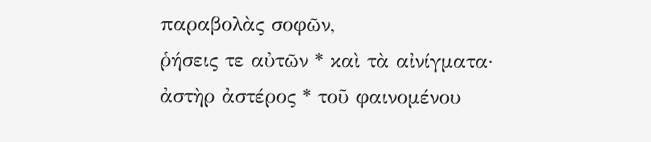παραβολὰς σοφῶν,
ῥήσεις τε αὐτῶν * καὶ τὰ αἰνίγματα·
ἀστὴρ ἀστέρος * τοῦ φαινομένου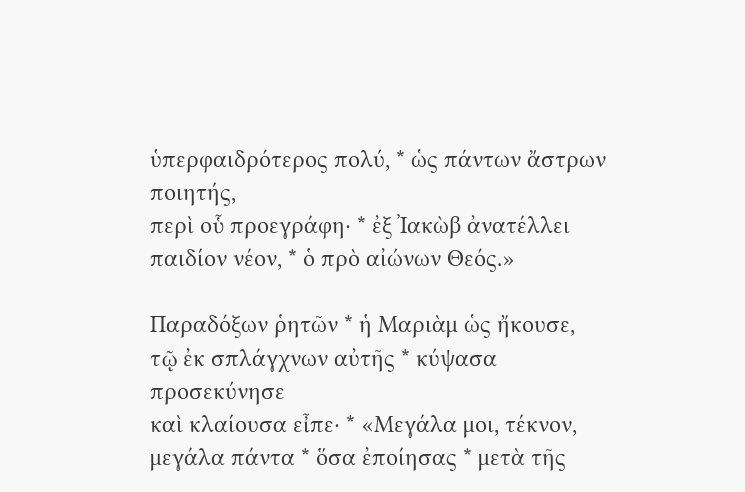ὑπερφαιδρότερος πολύ, * ὡς πάντων ἄστρων ποιητής,
περὶ οὗ προεγράφη· * ἐξ Ἰακὼβ ἀνατέλλει
παιδίον νέον, * ὁ πρὸ αἰώνων Θεός.»

Παραδόξων ῥητῶν * ἡ Μαριὰμ ὡς ἤκουσε,
τῷ ἐκ σπλάγχνων αὐτῆς * κύψασα προσεκύνησε
καὶ κλαίουσα εἶπε· * «Μεγάλα μοι, τέκνον,
μεγάλα πάντα * ὅσα ἐποίησας * μετὰ τῆς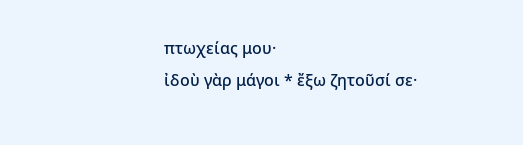πτωχείας μου·
ἰδοὺ γὰρ μάγοι * ἔξω ζητοῦσί σε·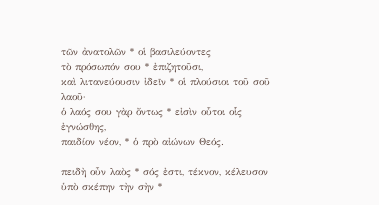τῶν ἀνατολῶν * οἱ βασιλεύοντες
τὸ πρόσωπόν σου * ἐπιζητοῦσι,
καὶ λιτανεύουσιν ἰδεῖν * οἱ πλούσιοι τοῦ σοῦ λαοῦ·
ὁ λαός σου γὰρ ὄντως * εἰσὶν οὗτοι οἷς ἐγνώσθης,
παιδίον νέον, * ὁ πρὸ αἰώνων Θεός.

πειδὴ οὖν λαὸς * σός ἐστι, τέκνον, κέλευσον
ὑπὸ σκέπην τὴν σὴν *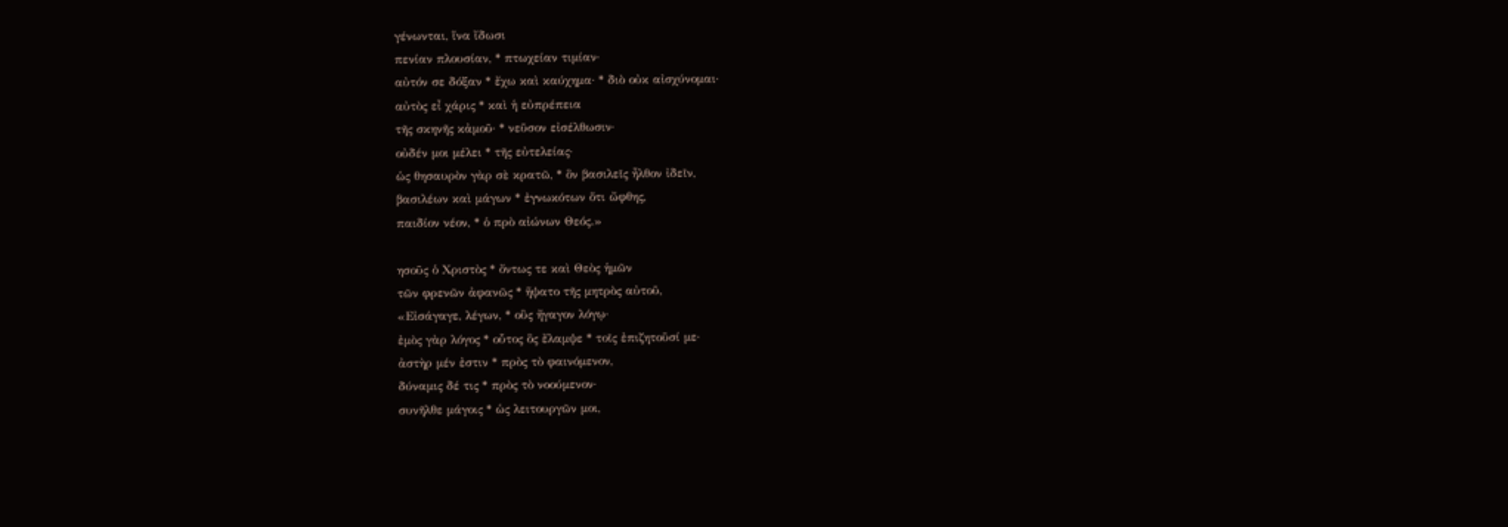γένωνται, ἵνα ἴδωσι
πενίαν πλουσίαν, * πτωχείαν τιμίαν·
αὐτόν σε δόξαν * ἔχω καὶ καύχημα· * διὸ οὐκ αἰσχύνομαι·
αὐτὸς εἶ χάρις * καὶ ἡ εὐπρέπεια
τῆς σκηνῆς κἀμοῦ· * νεῦσον εἰσέλθωσιν·
οὐδέν μοι μέλει * τῆς εὐτελείας·
ὡς θησαυρὸν γὰρ σὲ κρατῶ, * ὃν βασιλεῖς ἦλθον ἰδεῖν,
βασιλέων καὶ μάγων * ἐγνωκότων ὅτι ὤφθης,
παιδίον νέον, * ὁ πρὸ αἰώνων Θεός.»

ησοῦς ὁ Χριστὸς * ὄντως τε καὶ Θεὸς ἡμῶν
τῶν φρενῶν ἀφανῶς * ἥψατο τῆς μητρὸς αὐτοῦ,
«Εἰσάγαγε, λέγων, * οὓς ἤγαγον λόγῳ·
ἐμὸς γὰρ λόγος * οὗτος ὃς ἔλαμψε * τοῖς ἐπιζητοῦσί με·
ἀστὴρ μέν ἐστιν * πρὸς τὸ φαινόμενον,
δύναμις δέ τις * πρὸς τὸ νοούμενον·
συνῆλθε μάγοις * ὡς λειτουργῶν μοι,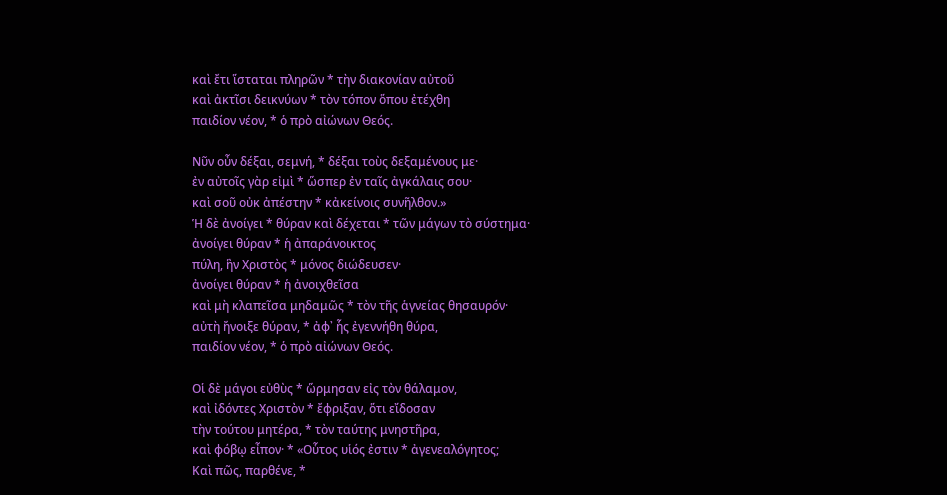καὶ ἔτι ἵσταται πληρῶν * τὴν διακονίαν αὐτοῦ
καὶ ἀκτῖσι δεικνύων * τὸν τόπον ὅπου ἐτέχθη
παιδίον νέον, * ὁ πρὸ αἰώνων Θεός.

Νῦν οὖν δέξαι, σεμνή, * δέξαι τοὺς δεξαμένους με·
ἐν αὐτοῖς γὰρ εἰμὶ * ὥσπερ ἐν ταῖς ἀγκάλαις σου·
καὶ σοῦ οὐκ ἀπέστην * κἀκείνοις συνῆλθον.»
Ἡ δὲ ἀνοίγει * θύραν καὶ δέχεται * τῶν μάγων τὸ σύστημα·
ἀνοίγει θύραν * ἡ ἀπαράνοικτος
πύλη, ἣν Χριστὸς * μόνος διώδευσεν·
ἀνοίγει θύραν * ἡ ἀνοιχθεῖσα
καὶ μὴ κλαπεῖσα μηδαμῶς * τὸν τῆς ἁγνείας θησαυρόν·
αὐτὴ ἤνοιξε θύραν, * ἀφ᾿ ἧς ἐγεννήθη θύρα,
παιδίον νέον, * ὁ πρὸ αἰώνων Θεός.

Οἱ δὲ μάγοι εὐθὺς * ὥρμησαν εἰς τὸν θάλαμον,
καὶ ἰδόντες Χριστὸν * ἔφριξαν, ὅτι εἴδοσαν
τὴν τούτου μητέρα, * τὸν ταύτης μνηστῆρα,
καὶ φόβῳ εἶπον· * «Οὗτος υἱός ἐστιν * ἀγενεαλόγητος;
Καὶ πῶς, παρθένε, *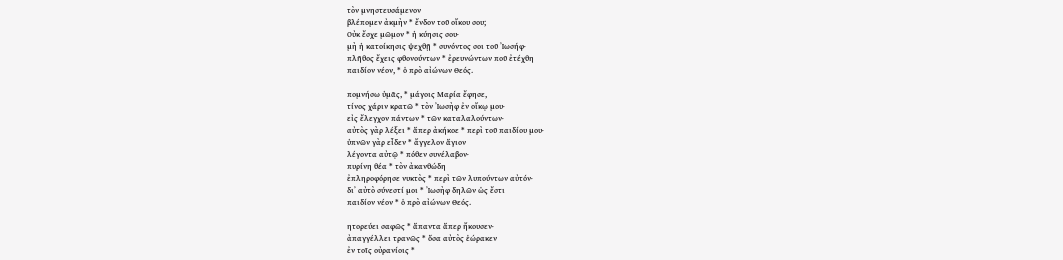τὸν μνηστευσάμενον
βλέπομεν ἀκμὴν * ἔνδον τοῦ οἴκου σου;
Οὐκ ἔσχε μῶμον * ἡ κύησις σου·
μὴ ἡ κατοίκησις ψεχθῇ * συνόντος σοι τοῦ Ἰωσήφ·
πλῆθος ἔχεις φθονούντων * ἐρευνώντων ποῦ ἐτέχθη
παιδίον νέον, * ὁ πρὸ αἰώνων Θεός.

πομνήσω ὑμᾶς, * μάγοις Μαρία ἔφησε,
τίνος χάριν κρατῶ * τὸν Ἰωσὴφ ἐν οἴκῳ μου·
εἰς ἔλεγχον πάντων * τῶν καταλαλούντων·
αὐτὸς γὰρ λέξει * ἅπερ ἀκήκοε * περὶ τοῦ παιδίου μου·
ὑπνῶν γὰρ εἶδεν * ἄγγελον ἅγιον
λέγοντα αὐτῷ * πόθεν συνέλαβον·
πυρίνη θέα * τὸν ἀκανθώδη
ἐπληροφόρησε νυκτὸς * περὶ τῶν λυπούντων αὐτόν·
δι᾿ αὐτὸ σύνεστί μοι * Ἰωσὴφ δηλῶν ὡς ἔστι
παιδίον νέον * ὁ πρὸ αἰώνων Θεός.

ητορεύει σαφῶς * ἅπαντα ἅπερ ἤκουσεν·
ἀπαγγέλλει τρανῶς * ὅσα αὐτὸς ἑώρακεν
ἐν τοῖς οὐρανίοις *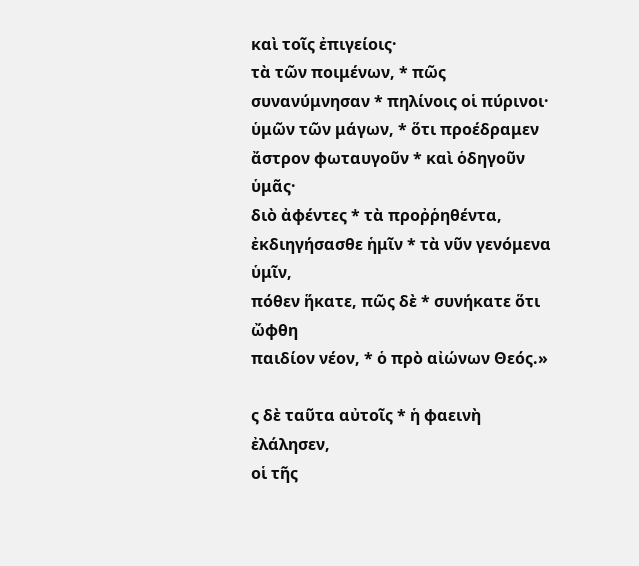καὶ τοῖς ἐπιγείοις·
τὰ τῶν ποιμένων, * πῶς συνανύμνησαν * πηλίνοις οἱ πύρινοι·
ὑμῶν τῶν μάγων, * ὅτι προέδραμεν
ἄστρον φωταυγοῦν * καὶ ὁδηγοῦν ὑμᾶς·
διὸ ἀφέντες * τὰ προῤῥηθέντα,
ἐκδιηγήσασθε ἡμῖν * τὰ νῦν γενόμενα ὑμῖν,
πόθεν ἥκατε, πῶς δὲ * συνήκατε ὅτι ὤφθη
παιδίον νέον, * ὁ πρὸ αἰώνων Θεός.»

ς δὲ ταῦτα αὐτοῖς * ἡ φαεινὴ ἐλάλησεν,
οἱ τῆς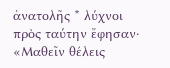ἀνατολῆς * λύχνοι πρὸς ταύτην ἔφησαν·
«Μαθεῖν θέλεις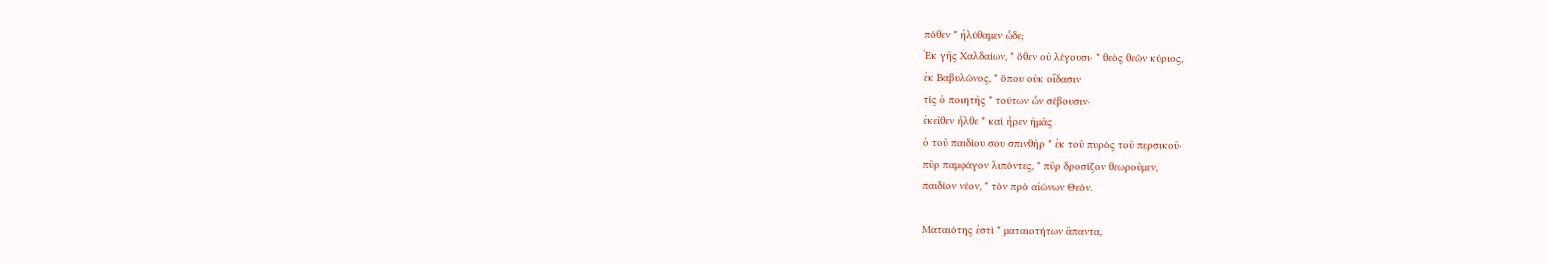πόθεν * ἠλύθαμεν ὧδε;
Ἐκ γῆς Χαλδαίων, * ὅθεν οὐ λέγουσι· * θεὸς θεῶν κύριος,
ἐκ Βαβυλῶνος, * ὅπου οὐκ οἴδασιν
τίς ὁ ποιητὴς * τούτων ὧν σέβουσιν·
ἐκεῖθεν ἦλθε * καὶ ἦρεν ἡμᾶς
ὁ τοῦ παιδίου σου σπινθὴρ * ἐκ τοῦ πυρὸς τοῦ περσικοῦ·
πῦρ παμφάγον λιπόντες, * πῦρ δροσίζον θεωροῦμεν,
παιδίον νέον, * τὸν πρὸ αἰώνων Θεόν.

Ματαιότης ἐστὶ * ματαιοτήτων ἅπαντα,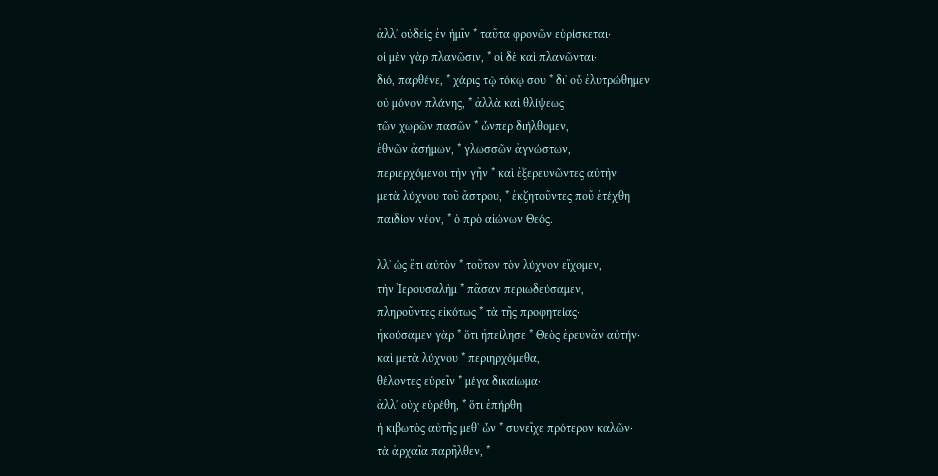ἀλλ᾿ οὐδεὶς ἐν ἡμῖν * ταῦτα φρονῶν εὑρίσκεται·
οἱ μὲν γὰρ πλανῶσιν, * οἱ δὲ καὶ πλανῶνται·
διό, παρθένε, * χάρις τῷ τόκῳ σου * δι᾿ οὗ ἐλυτρώθημεν
οὐ μόνον πλάνης, * ἀλλὰ καὶ θλίψεως
τῶν χωρῶν πασῶν * ὧνπερ διήλθομεν,
ἐθνῶν ἀσήμων, * γλωσσῶν ἀγνώστων,
περιερχόμενοι τὴν γῆν * καὶ ἐξερευνῶντες αὐτὴν
μετὰ λύχνου τοῦ ἄστρου, * ἐκζητοῦντες ποῦ ἐτέχθη
παιδίον νέον, * ὁ πρὸ αἰώνων Θεός.

λλ᾿ ὡς ἔτι αὐτὸν * τοῦτον τὸν λύχνον εἴχομεν,
τὴν Ἰερουσαλὴμ * πᾶσαν περιωδεύσαμεν,
πληροῦντες εἰκότως * τὰ τῆς προφητείας·
ἠκούσαμεν γὰρ * ὅτι ἠπείλησε * Θεὸς ἐρευνᾶν αὐτήν·
καὶ μετὰ λύχνου * περιηρχόμεθα,
θέλοντες εὑρεῖν * μέγα δικαίωμα·
ἀλλ᾿ οὐχ εὑρέθη, * ὅτι ἐπήρθη
ἡ κιβωτὸς αὐτῆς μεθ᾿ ὧν * συνεῖχε πρότερον καλῶν·
τὰ ἀρχαῖα παρῆλθεν, *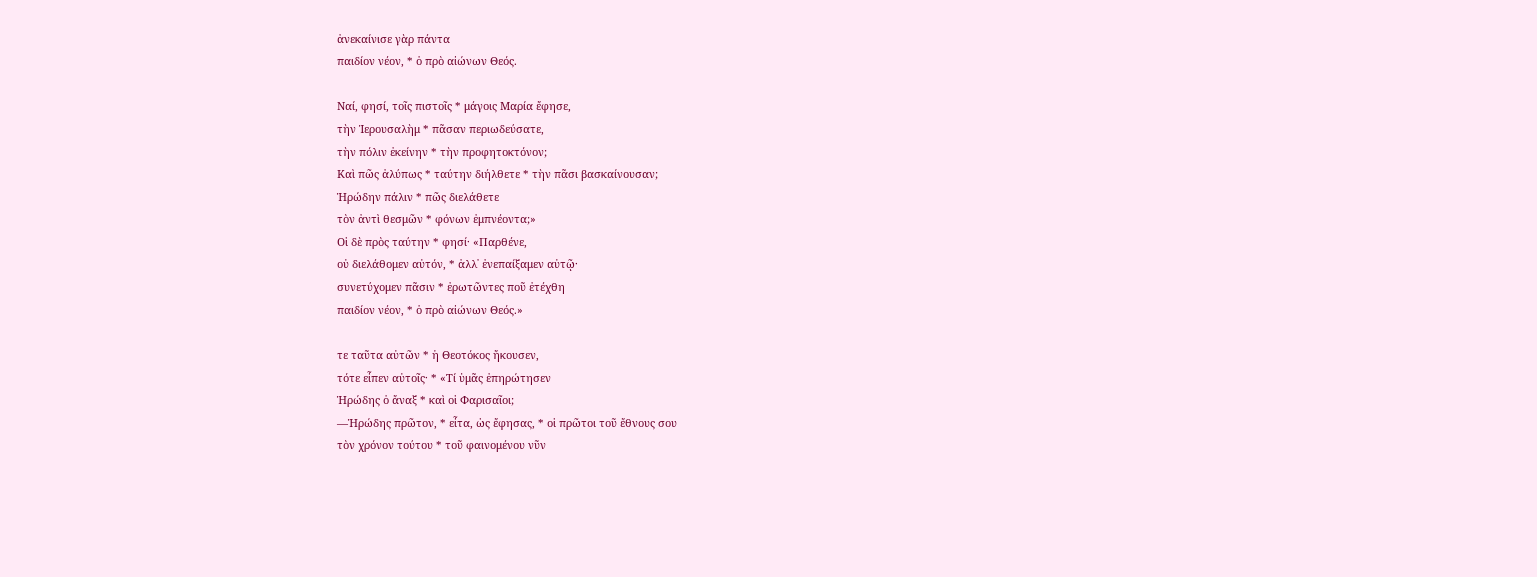ἀνεκαίνισε γὰρ πάντα
παιδίον νέον, * ὁ πρὸ αἰώνων Θεός.

Ναί, φησί, τοῖς πιστοῖς * μάγοις Μαρία ἔφησε,
τὴν Ἰερουσαλὴμ * πᾶσαν περιωδεύσατε,
τὴν πόλιν ἐκείνην * τὴν προφητοκτόνον;
Καὶ πῶς ἀλύπως * ταύτην διήλθετε * τὴν πᾶσι βασκαίνουσαν;
Ἡρώδην πάλιν * πῶς διελάθετε
τὸν ἀντὶ θεσμῶν * φόνων ἐμπνέοντα;»
Οἱ δὲ πρὸς ταύτην * φησί· «Παρθένε,
οὐ διελάθομεν αὐτόν, * ἀλλ᾿ ἐνεπαίξαμεν αὐτῷ·
συνετύχομεν πᾶσιν * ἐρωτῶντες ποῦ ἐτέχθη
παιδίον νέον, * ὁ πρὸ αἰώνων Θεός.»

τε ταῦτα αὐτῶν * ἡ Θεοτόκος ἤκουσεν,
τότε εἶπεν αὐτοῖς· * «Τί ὑμᾶς ἐπηρώτησεν
Ἡρώδης ὁ ἄναξ * καὶ οἱ Φαρισαῖοι;
—Ἡρώδης πρῶτον, * εἶτα, ὡς ἔφησας, * οἱ πρῶτοι τοῦ ἔθνους σου
τὸν χρόνον τούτου * τοῦ φαινομένου νῦν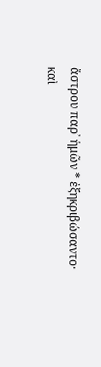ἄστρου παρ᾿ ἡμῶν * ἐξηκριβώσαντο·
καὶ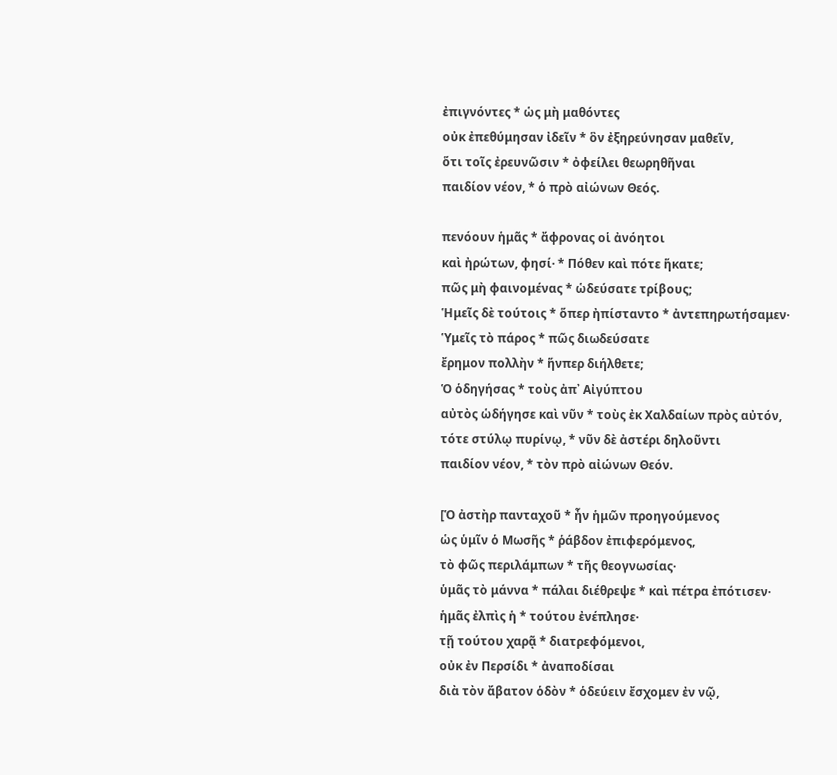ἐπιγνόντες * ὡς μὴ μαθόντες
οὐκ ἐπεθύμησαν ἰδεῖν * ὃν ἐξηρεύνησαν μαθεῖν,
ὅτι τοῖς ἐρευνῶσιν * ὀφείλει θεωρηθῆναι
παιδίον νέον, * ὁ πρὸ αἰώνων Θεός.

πενόουν ἡμᾶς * ἄφρονας οἱ ἀνόητοι
καὶ ἠρώτων, φησί· * Πόθεν καὶ πότε ἥκατε;
πῶς μὴ φαινομένας * ὡδεύσατε τρίβους;
Ἡμεῖς δὲ τούτοις * ὅπερ ἠπίσταντο * ἀντεπηρωτήσαμεν·
Ὑμεῖς τὸ πάρος * πῶς διωδεύσατε
ἔρημον πολλὴν * ἥνπερ διήλθετε;
Ὁ ὁδηγήσας * τοὺς ἀπ᾿ Αἰγύπτου
αὐτὸς ὡδήγησε καὶ νῦν * τοὺς ἐκ Χαλδαίων πρὸς αὐτόν,
τότε στύλῳ πυρίνῳ, * νῦν δὲ ἀστέρι δηλοῦντι
παιδίον νέον, * τὸν πρὸ αἰώνων Θεόν.

[Ὁ ἀστὴρ πανταχοῦ * ἦν ἡμῶν προηγούμενος
ὡς ὑμῖν ὁ Μωσῆς * ῥάβδον ἐπιφερόμενος,
τὸ φῶς περιλάμπων * τῆς θεογνωσίας·
ὑμᾶς τὸ μάννα * πάλαι διέθρεψε * καὶ πέτρα ἐπότισεν·
ἡμᾶς ἐλπὶς ἡ * τούτου ἐνέπλησε·
τῇ τούτου χαρᾷ * διατρεφόμενοι,
οὐκ ἐν Περσίδι * ἀναποδίσαι
διὰ τὸν ἄβατον ὁδὸν * ὁδεύειν ἔσχομεν ἐν νῷ,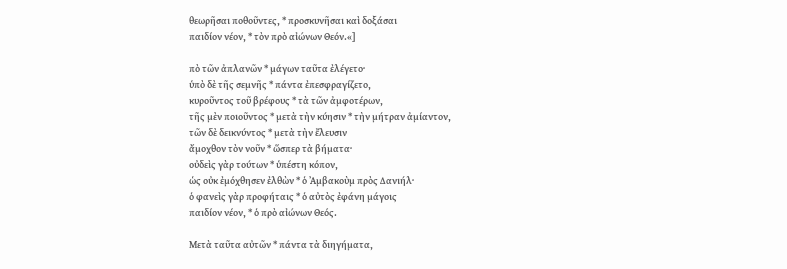θεωρῆσαι ποθοῦντες, * προσκυνῆσαι καὶ δοξάσαι
παιδίον νέον, * τὸν πρὸ αἰώνων Θεόν.«]

πὸ τῶν ἀπλανῶν * μάγων ταῦτα ἐλέγετο·
ὑπὸ δὲ τῆς σεμνῆς * πάντα ἐπεσφραγίζετο,
κυροῦντος τοῦ βρέφους * τὰ τῶν ἀμφοτέρων,
τῆς μὲν ποιοῦντος * μετὰ τὴν κύησιν * τὴν μήτραν ἀμίαντον,
τῶν δὲ δεικνύντος * μετὰ τὴν ἔλευσιν
ἄμοχθον τὸν νοῦν * ὥσπερ τὰ βήματα·
οὐδεὶς γὰρ τούτων * ὑπέστη κόπον,
ὡς οὐκ ἐμόχθησεν ἐλθὼν * ὁ Ἀμβακοὺμ πρὸς Δανιήλ·
ὁ φανεὶς γὰρ προφήταις * ὁ αὐτὸς ἐφάνη μάγοις
παιδίον νέον, * ὁ πρὸ αἰώνων Θεός.

Μετὰ ταῦτα αὐτῶν * πάντα τὰ διηγήματα,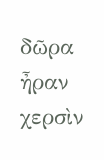δῶρα ἦραν χερσὶν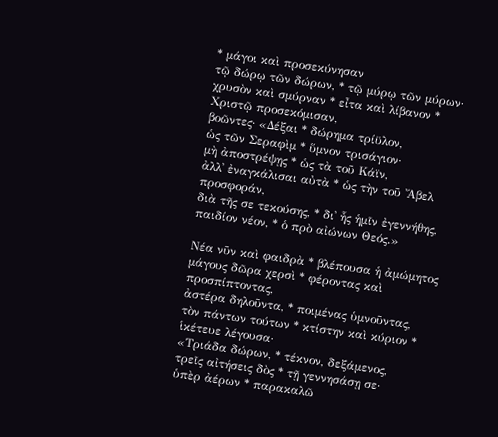* μάγοι καὶ προσεκύνησαν
τῷ δώρῳ τῶν δώρων, * τῷ μύρῳ τῶν μύρων·
χρυσὸν καὶ σμύρναν * εἶτα καὶ λίβανον * Χριστῷ προσεκόμισαν,
βοῶντες· «Δέξαι * δώρημα τρίϋλον,
ὡς τῶν Σεραφὶμ * ὕμνον τρισάγιον·
μὴ ἀποστρέψῃς * ὡς τὰ τοῦ Κάϊν,
ἀλλ᾿ ἐναγκάλισαι αὐτὰ * ὡς τὴν τοῦ Ἄβελ προσφοράν,
διὰ τῆς σε τεκούσης, * δι᾿ ἧς ἡμῖν ἐγεννήθης,
παιδίον νέον, * ὁ πρὸ αἰώνων Θεός.»

Νέα νῦν καὶ φαιδρὰ * βλέπουσα ἡ ἀμώμητος
μάγους δῶρα χερσὶ * φέροντας καὶ προσπίπτοντας,
ἀστέρα δηλοῦντα, * ποιμένας ὑμνοῦντας,
τὸν πάντων τούτων * κτίστην καὶ κύριον * ἱκέτευε λέγουσα·
«Τριάδα δώρων, * τέκνον, δεξάμενος,
τρεῖς αἰτήσεις δὸς * τῇ γεννησάσῃ σε·
ὑπὲρ ἀέρων * παρακαλῶ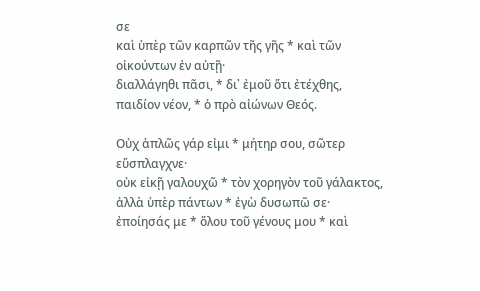σε
καὶ ὑπὲρ τῶν καρπῶν τῆς γῆς * καὶ τῶν οἰκούντων ἐν αὐτῇ·
διαλλάγηθι πᾶσι, * δι᾿ ἐμοῦ ὅτι ἐτέχθης,
παιδίον νέον, * ὁ πρὸ αἰώνων Θεός.

Οὐχ ἁπλῶς γάρ εἰμι * μήτηρ σου, σῶτερ εὔσπλαγχνε·
οὐκ εἰκῇ γαλουχῶ * τὸν χορηγὸν τοῦ γάλακτος,
ἀλλὰ ὑπὲρ πάντων * ἐγὼ δυσωπῶ σε·
ἐποίησάς με * ὅλου τοῦ γένους μου * καὶ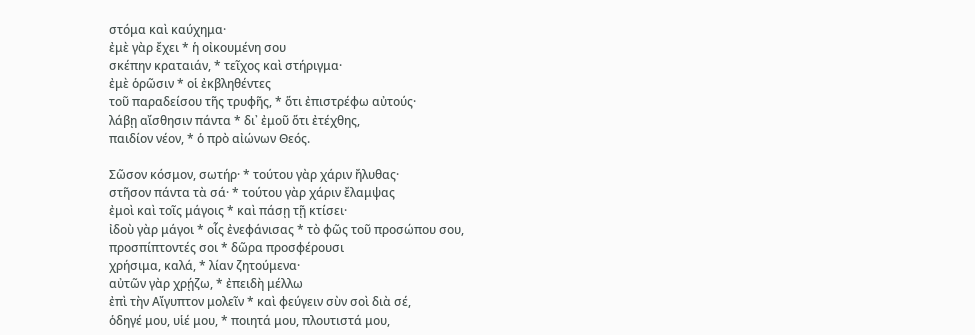στόμα καὶ καύχημα·
ἐμὲ γὰρ ἔχει * ἡ οἰκουμένη σου
σκέπην κραταιάν, * τεῖχος καὶ στήριγμα·
ἐμὲ ὁρῶσιν * οἱ ἐκβληθέντες
τοῦ παραδείσου τῆς τρυφῆς, * ὅτι ἐπιστρέφω αὐτούς·
λάβῃ αἴσθησιν πάντα * δι᾿ ἐμοῦ ὅτι ἐτέχθης,
παιδίον νέον, * ὁ πρὸ αἰώνων Θεός.

Σῶσον κόσμον, σωτήρ· * τούτου γὰρ χάριν ἤλυθας·
στῆσον πάντα τὰ σά· * τούτου γὰρ χάριν ἔλαμψας
ἐμοὶ καὶ τοῖς μάγοις * καὶ πάσῃ τῇ κτίσει·
ἰδοὺ γὰρ μάγοι * οἷς ἐνεφάνισας * τὸ φῶς τοῦ προσώπου σου,
προσπίπτοντές σοι * δῶρα προσφέρουσι
χρήσιμα, καλά, * λίαν ζητούμενα·
αὐτῶν γὰρ χρῄζω, * ἐπειδὴ μέλλω
ἐπὶ τὴν Αἴγυπτον μολεῖν * καὶ φεύγειν σὺν σοὶ διὰ σέ,
ὁδηγέ μου, υἱέ μου, * ποιητά μου, πλουτιστά μου,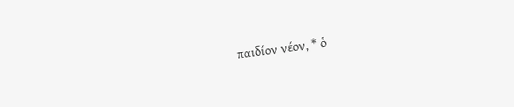παιδίον νέον, * ὁ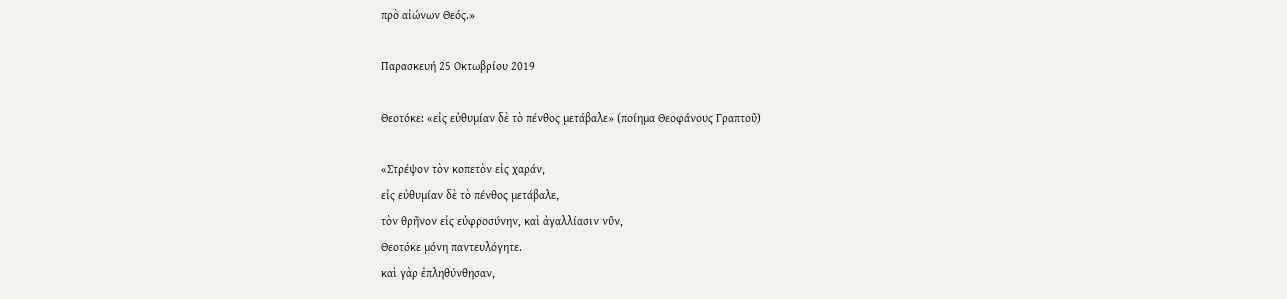πρὸ αἰώνων Θεός.»

Παρασκευή 25 Οκτωβρίου 2019

Θεοτόκε: «εἰς εὐθυμίαν δὲ τὸ πένθος μετάβαλε» (ποίημα Θεοφάνους Γραπτοῦ)

«Στρέψον τὸν κοπετὸν εἰς χαράν,
εἰς εὐθυμίαν δὲ τὸ πένθος μετάβαλε,
τὸν θρῆνον εἰς εὐφροσύνην, καὶ ἀγαλλίασιν νῦν,
Θεοτόκε μόνη παντευλόγητε.
καὶ γὰρ ἐπληθύνθησαν,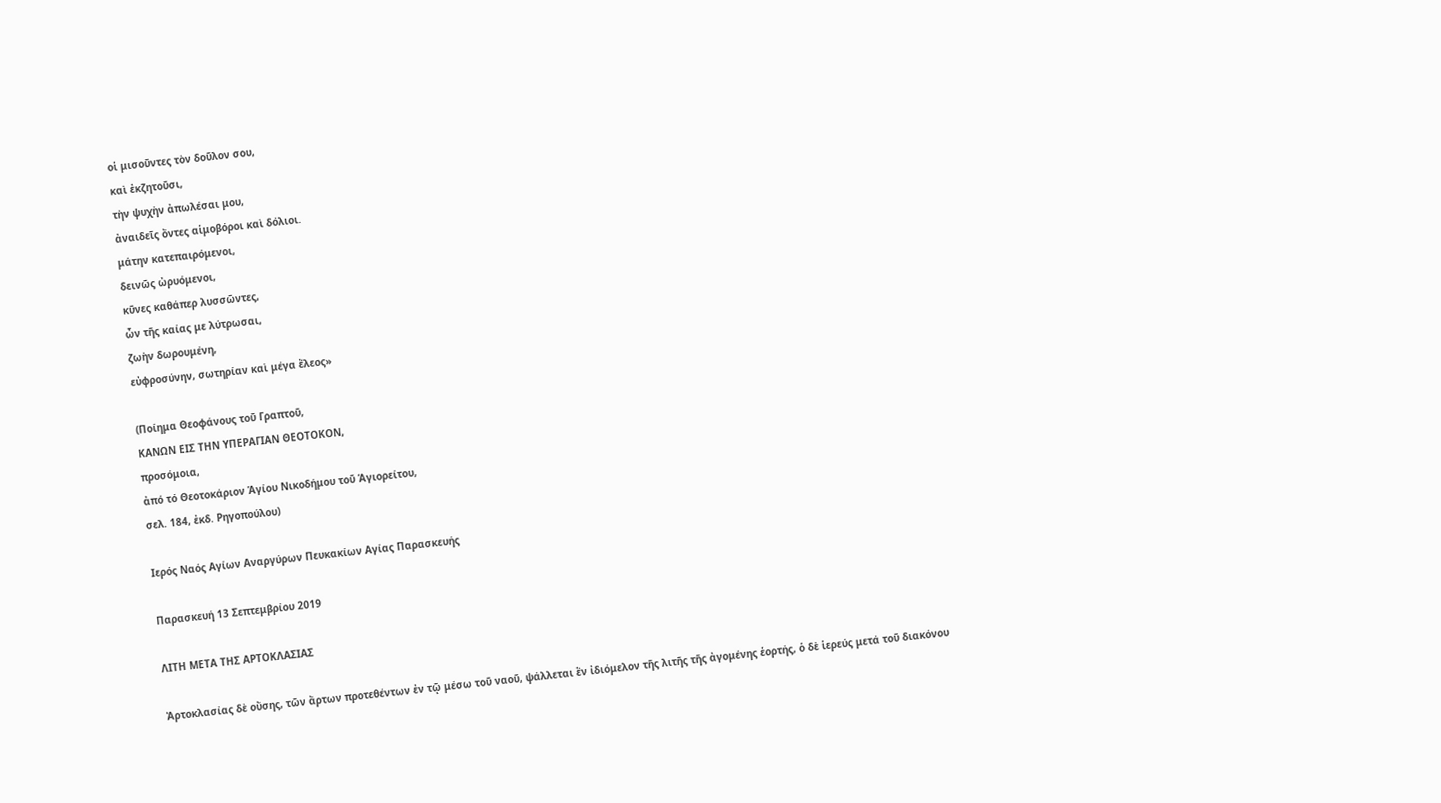οἱ μισοῦντες τὸν δοῦλον σου,
καὶ ἐκζητοῦσι,
τὴν ψυχὴν ἀπωλέσαι μου,
ἀναιδεῖς ὄντες αἱμοβόροι καὶ δόλιοι.
μάτην κατεπαιρόμενοι,
δεινῶς ὠρυόμενοι,
κῦνες καθάπερ λυσσῶντες,
ὧν τῆς καίας με λύτρωσαι,
ζωὴν δωρουμένη,
εὐφροσύνην, σωτηρίαν καὶ μέγα ἔλεος»

(Ποίημα Θεοφάνους τοῦ Γραπτοῦ,
ΚΑΝΩΝ ΕΙΣ ΤΗΝ ΥΠΕΡΑΓΙΑΝ ΘΕΟΤΟΚΟΝ,
προσόμοια,
ἀπό τό Θεοτοκάριον Ἁγίου Νικοδήμου τοῦ Ἁγιορείτου,
σελ. 184, ἐκδ. Ρηγοπούλου)

Ιερός Ναός Αγίων Αναργύρων Πευκακίων Αγίας Παρασκευής

Παρασκευή 13 Σεπτεμβρίου 2019

ΛΙΤΗ ΜΕΤΑ ΤΗΣ ΑΡΤΟΚΛΑΣΙΑΣ

Ἀρτοκλασίας δὲ οὔσης, τῶν ἄρτων προτεθέντων ἐν τῷ μέσω τοῦ ναοῦ, ψάλλεται ἓν ἰδιόμελον τῆς λιτῆς τῆς ἀγομένης ἑορτής, ὁ δὲ ἱερεύς μετά τοῦ διακόνου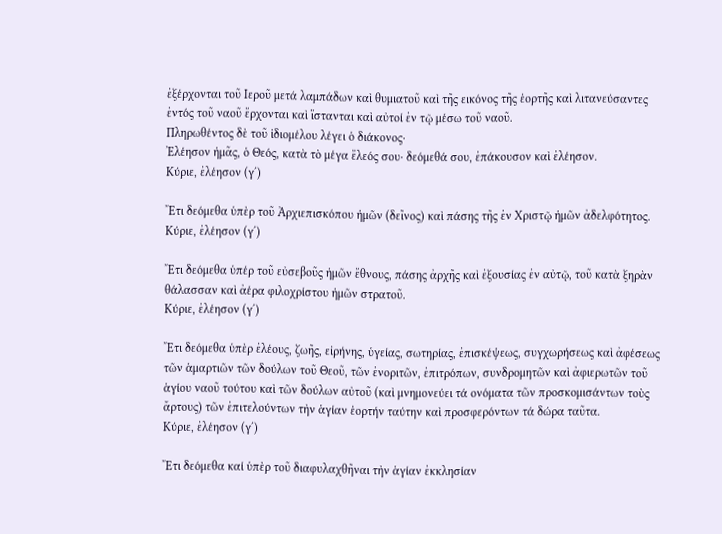ἐξέρχονται τοῦ Ιεροῦ μετά λαμπάδων καὶ θυμιατοῦ καὶ τῆς εικόνος τῆς ἑορτῆς καὶ λιτανεύσαντες ἐντός τοῦ ναοῦ ἔρχονται καὶ ἵστανται καὶ αὐτοί ἐν τῷ μέσω τοῦ ναοῦ.
Πληρωθέντος δὲ τοῦ ἰδιομέλου λέγει ὁ διάκονος·
Ἐλέησον ἡμᾶς, ὁ Θεός, κατὰ τὸ μέγα ἔλεός σου· δεόμεθά σου, ἐπάκουσον καὶ ἐλέησον.
Κύριε, ἐλέησον (γ΄)

Ἔτι δεόμεθα ὑπὲρ τοῦ Ἀρχιεπισκόπου ἡμῶν (δεῖνος) καὶ πάσης τῆς ἐν Χριστῷ ἡμῶν ἀδελφότητος.
Κύριε, ἐλέησον (γ΄)

Ἔτι δεόμεθα ὑπέρ τοῦ εὐσεβοῦς ἡμῶν ἔθνους, πάσης ἀρχῆς καὶ ἐξουσίας ἐν αὐτῷ, τοῦ κατὰ ξηρὰν θάλασσαν καὶ ἀέρα φιλοχρίστου ἡμῶν στρατοῦ.
Κύριε, ἐλέησον (γ΄)

Ἔτι δεόμεθα ὑπὲρ ἐλέους, ζωῆς, εἰρήνης, ὑγείας, σωτηρίας, ἐπισκέψεως, συγχωρήσεως καὶ ἀφέσεως τῶν ἁμαρτιῶν τῶν δούλων τοῦ Θεοῦ, τῶν ἐνοριτῶν, ἐπιτρόπων, συνδρομητῶν καὶ ἀφιερωτῶν τοῦ ἁγίου ναοῦ τούτου καὶ τῶν δούλων αὐτοῦ (καὶ μνημονεύει τά ονόματα τῶν προσκομισάντων τοὺς ἄρτους) τῶν ἐπιτελούντων τὴν ἁγίαν ἑορτήν ταύτην καὶ προσφερόντων τά δώρα ταῦτα.
Κύριε, ἐλέησον (γ΄)

Ἔτι δεόμεθα καί ὑπὲρ τοῦ διαφυλαχθῆναι τὴν ἁγίαν ἐκκλησίαν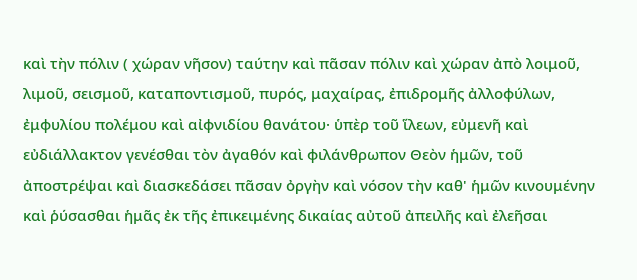καὶ τὴν πόλιν ( χώραν νῆσον) ταύτην καὶ πᾶσαν πόλιν καὶ χώραν ἀπὸ λοιμοῦ, λιμοῦ, σεισμοῦ, καταποντισμοῦ, πυρός, μαχαίρας, ἐπιδρομῆς ἀλλοφύλων, ἐμφυλίου πολέμου καὶ αἰφνιδίου θανάτου· ὑπὲρ τοῦ ἵλεων, εὐμενῆ καὶ εὐδιάλλακτον γενέσθαι τὸν ἀγαθόν καὶ φιλάνθρωπον Θεὸν ἡμῶν, τοῦ ἀποστρέψαι καὶ διασκεδάσει πᾶσαν ὀργὴν καὶ νόσον τὴν καθ' ἡμῶν κινουμένην καὶ ῥύσασθαι ἡμᾶς ἐκ τῆς ἐπικειμένης δικαίας αὐτοῦ ἀπειλῆς καὶ ἐλεῆσαι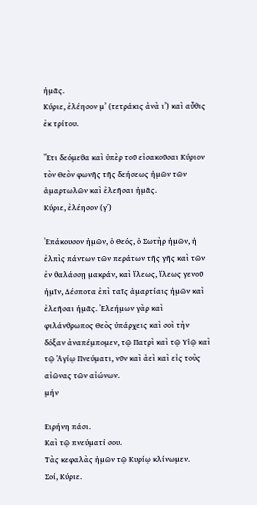ἡμᾶς.
Κύριε, ἐλέησον μ’ (τετράκις ἀνὰ ι’) καὶ αὖθις ἐκ τρίτου.

Ἔτι δεόμεθα καὶ ὑπὲρ τοῦ εἰσακοῦσαι Κύριον τὸν Θεὸν φωνῆς τῆς δεήσεως ἡμῶν τῶν ἁμαρτωλῶν καὶ ἐλεῆσαι ἡμᾶς.
Κύριε, ἐλέησον (γ΄)

Ἐπάκουσον ἡμῶν, ὁ Θεός, ὁ Σωτὴρ ἡμῶν, ἡ ἐλπὶς πάντων τῶν περάτων τῆς γῆς καὶ τῶν ἐν θαλάσσῃ μακράν, καὶ ἵλεως, ἵλεως γενοῦ ἡμῖν, Δέσποτα ἐπὶ ταῖς ἁμαρτίαις ἡμῶν καὶ ἐλεῆσαι ἡμᾶς. Ἐλεήμων γὰρ καὶ φιλάνθρωπος Θεὸς ὑπάρχεις καὶ σοὶ τὴν δόξαν ἀναπέμπομεν, τῷ Πατρὶ καὶ τῷ Υἱῷ καὶ τῷ Ἁγίῳ Πνεύματι, νῦν καὶ ἀεὶ καὶ εἰς τοὺς αἰῶνας τῶν αἰώνων.
μήν

Ειρήνη πάσι.
Καὶ τῷ πνεύματί σου.
Τὰς κεφαλὰς ἡμῶν τῷ Κυρίῳ κλίνωμεν.
Σοί, Κύριε.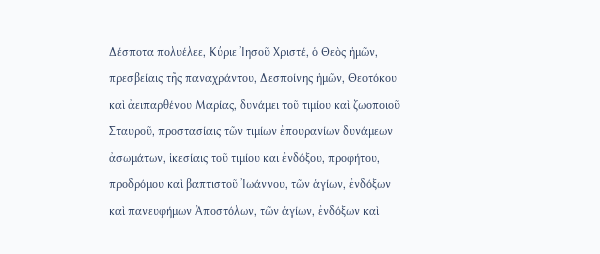Δέσποτα πολυέλεε, Κύριε Ἰησοῦ Χριστέ, ὁ Θεὸς ἡμῶν, πρεσβείαις τῆς παναχράντου, Δεσποίνης ἡμῶν, Θεοτόκου καὶ ἀειπαρθένου Μαρίας, δυνάμει τοῦ τιμίου καὶ ζωοποιοῦ Σταυροῦ, προστασίαις τῶν τιμίων ἐπουρανίων δυνάμεων ἀσωμάτων, ἱκεσίαις τοῦ τιμίου και ἐνδόξου, προφήτου, προδρόμου καὶ βαπτιστοῦ Ἰωάννου, τῶν ἁγίων, ἐνδόξων καὶ πανευφήμων Ἀποστόλων, τῶν ἁγίων, ἐνδόξων καὶ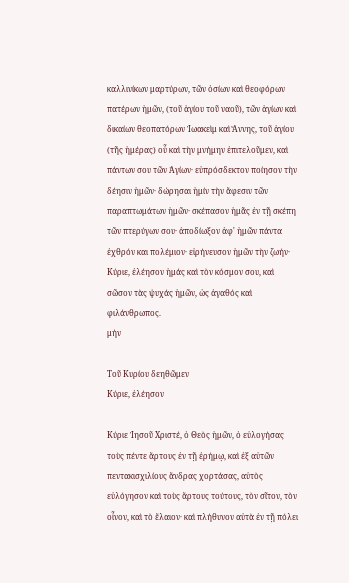καλλινίκων μαρτύρων, τῶν ὁσίων καὶ θεοφόρων πατέρων ἡμῶν, (τοῦ ἁγίου τοῦ ναοῦ), τῶν ἁγίων καὶ δικαίων θεοπατόρων Ἰωακεὶμ καὶ Ἄννης, τοῦ ἁγίου (τῆς ἡμέρας) οὗ καὶ τὴν μνήμην ἐπιτελοῦμεν, καὶ πάντων σου τῶν Ἁγίων· εὐπρόσδεκτον ποίησον τὴν δέησιν ἡμῶν· δώρησαι ἡμίν τὴν ἄφεσιν τῶν παραπτωμάτων ἡμῶν· σκέπασον ἡμᾶς ἐν τῇ σκέπη τῶν πτερύγων σου· ἀποδίωξον ἀφ' ἡμῶν πάντα ἐχθρόν και πολέμιον· εἰρήνευσον ἡμῶν τὴν ζωήν· Κύριε, ἐλέησον ἡμάς καὶ τὸν κόσμον σου, καὶ σῶσον τὰς ψυχάς ἡμῶν, ὡς ἀγαθός καὶ φιλάνθρωπος.
μήν

Τοῦ Κυρίου δεηθῶμεν
Κύριε, ἐλέησον

Κύριε Ἰησοῦ Χριστέ, ὁ Θεὸς ἡμῶν, ὁ εὐλογήσας τοὺς πέντε ἄρτους ἐν τῇ ἐρήμῳ, καὶ ἐξ αὐτῶν πεντακισχιλίους ἄνδρας χορτάσας, αὐτὸς εὐλόγησον καὶ τοὺς ἄρτους τούτους, τὸν σῖτον, τὸν οἶνον, καὶ τὸ ἔλαιον· καὶ πλήθυνον αὐτὰ ἐν τῇ πόλει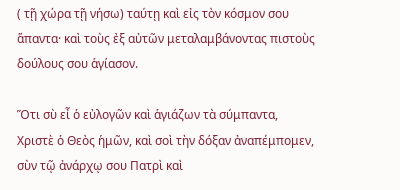( τῇ χώρα τῇ νήσω) ταύτῃ καὶ εἰς τὸν κόσμον σου ἅπαντα· καὶ τοὺς ἐξ αὐτῶν μεταλαμβάνοντας πιστοὺς δούλους σου ἁγίασον.

Ὅτι σὺ εἶ ὁ εὐλογῶν καὶ ἁγιάζων τὰ σύμπαντα, Χριστὲ ὁ Θεὸς ἡμῶν, καὶ σοὶ τὴν δόξαν ἀναπέμπομεν, σὺν τῷ ἀνάρχῳ σου Πατρὶ καὶ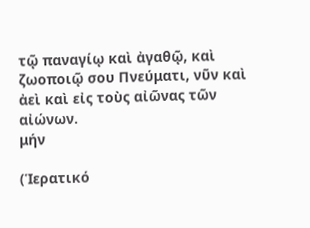τῷ παναγίῳ καὶ ἀγαθῷ, καὶ ζωοποιῷ σου Πνεύματι, νῦν καὶ ἀεὶ καὶ εἰς τοὺς αἰῶνας τῶν αἰώνων.
μήν

(Ἱερατικό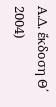Α.Δ. ἔκδοση Θ΄ 2004)